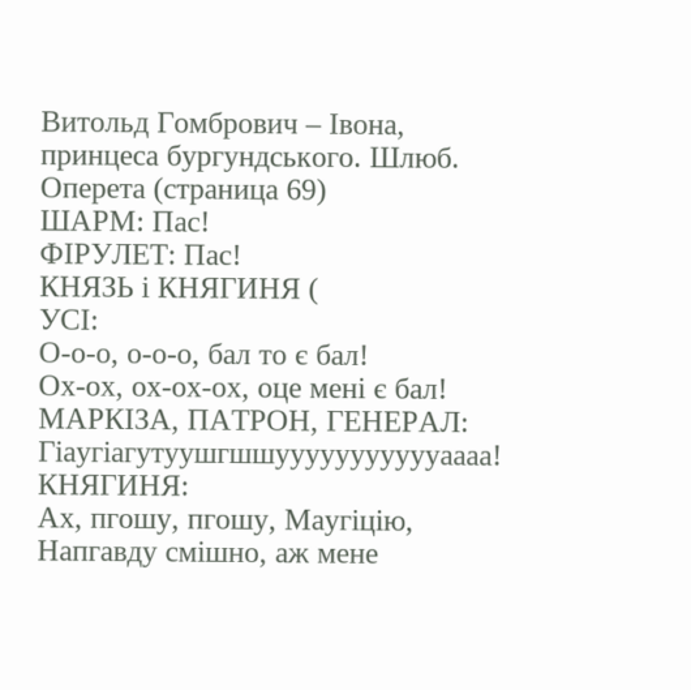Витольд Гомбрович – Івона, принцеса бургундського. Шлюб. Оперета (страница 69)
ШАРМ: Пас!
ФІРУЛЕТ: Пас!
КНЯЗЬ і КНЯГИНЯ (
УСІ:
О-о-о, о-о-о, бал то є бал!
Ох-ох, ох-ох-ох, оце мені є бал!
МАРКІЗА, ПАТРОН, ГЕНЕРАЛ: Гіаугіагутуушгшшуууууууууууаааа!
КНЯГИНЯ:
Ах, пгошу, пгошу, Маугіцію,
Напгавду смішно, аж мене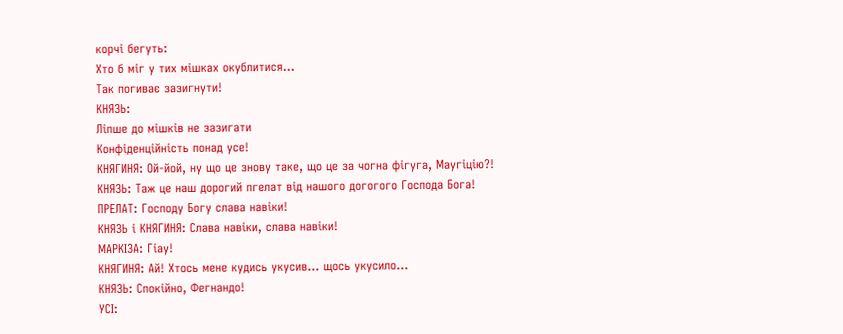корчі бегуть:
Хто б міг у тих мішках окублитися...
Так погиває зазигнути!
КНЯЗЬ:
Ліпше до мішків не зазигати
Конфіденційність понад усе!
КНЯГИНЯ: Ой-йой, ну що це знову таке, що це за чогна фігуга, Маугіцію?!
КНЯЗЬ: Таж це наш дорогий пгелат від нашого догогого Господа Бога!
ПРЕЛАТ: Господу Богу слава навіки!
КНЯЗЬ і КНЯГИНЯ: Слава навіки, слава навіки!
МАРКІЗА: Гіау!
КНЯГИНЯ: Ай! Хтось мене кудись укусив... щось укусило...
КНЯЗЬ: Спокійно, Фегнандо!
УСІ: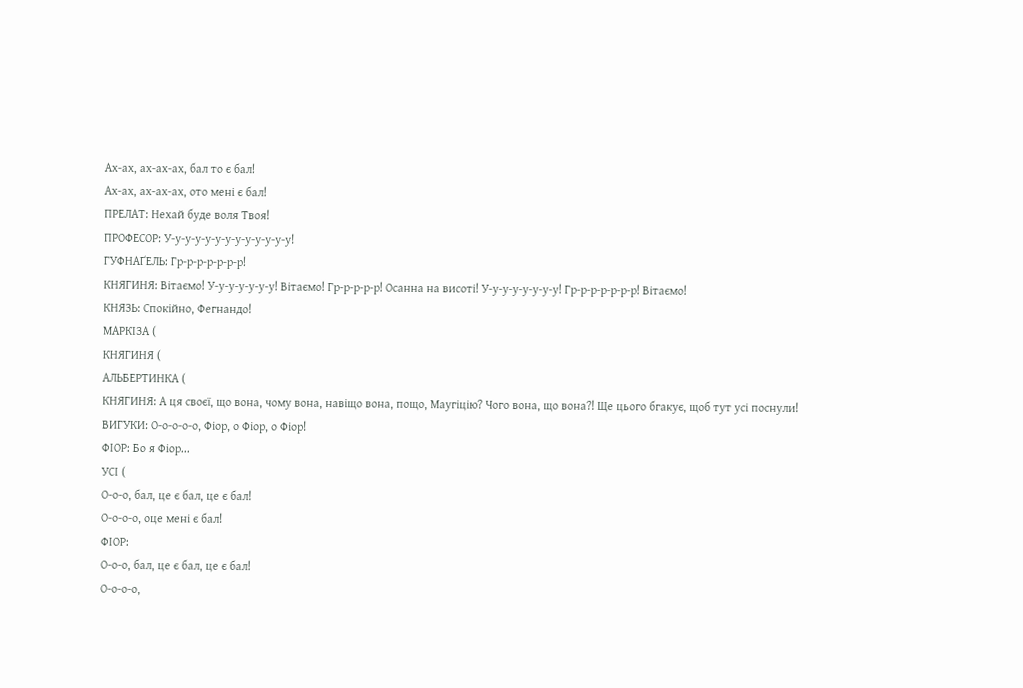Ах-ах, ах-ах-ах, бал то є бал!
Ах-ах, ах-ах-ах, ото мені є бал!
ПРЕЛАТ: Нехай буде воля Твоя!
ПРОФЕСОР: У-у-у-у-у-у-у-у-у-у-у-у-у!
ГУФНАҐЕЛЬ: Гр-р-р-р-р-р-р!
КНЯГИНЯ: Вітаємо! У-у-у-у-у-у-у! Вітаємо! Гр-р-р-р-р! Осанна на висоті! У-у-у-у-у-у-у-у! Гр-р-р-р-р-р-р! Вітаємо!
КНЯЗЬ: Спокійно, Фегнандо!
МАРКІЗА (
КНЯГИНЯ (
АЛЬБЕРТИНКА (
КНЯГИНЯ: А ця своєї, що вона, чому вона, навіщо вона, пощо, Маугіцію? Чого вона, що вона?! Ще цього бгакує, щоб тут усі поснули!
ВИГУКИ: О-о-о-о-о, Фіор, о Фіор, о Фіор!
ФІОР: Бо я Фіор...
УСІ (
О-о-о, бал, це є бал, це є бал!
О-о-о-о, оце мені є бал!
ФІОР:
О-о-о, бал, це є бал, це є бал!
О-о-о-о,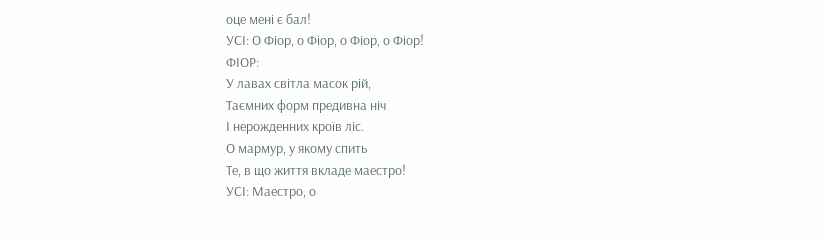оце мені є бал!
УСІ: О Фіор, о Фіор, о Фіор, о Фіор!
ФІОР:
У лавах світла масок рій,
Таємних форм предивна ніч
І нерожденних кроїв ліс.
О мармур, у якому спить
Те, в що життя вкладе маестро!
УСІ: Маестро, о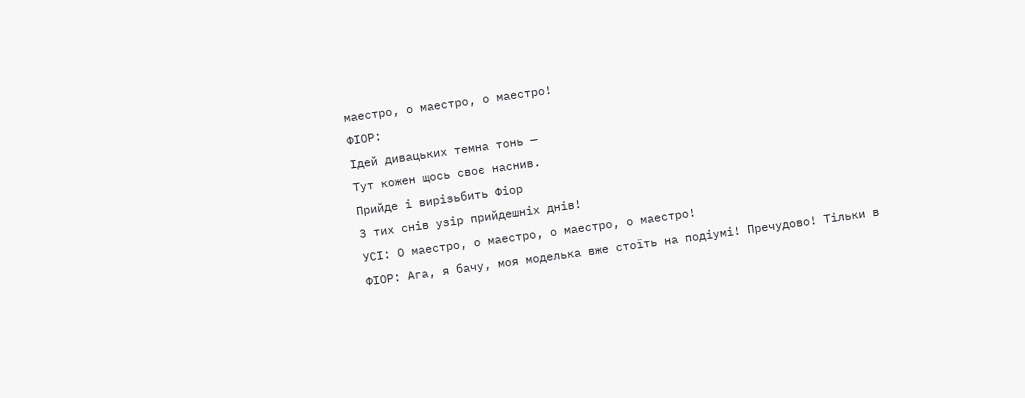маестро, о маестро, о маестро!
ФІОР:
Ідей дивацьких темна тонь —
Тут кожен щось своє наснив.
Прийде і вирізьбить Фіор
З тих снів узір прийдешніх днів!
УСІ: О маестро, о маестро, о маестро, о маестро!
ФІОР: Ага, я бачу, моя моделька вже стоїть на подіумі! Пречудово! Тільки в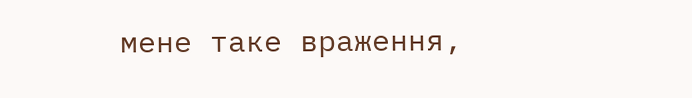мене таке враження,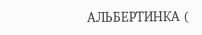АЛЬБЕРТИНКА (